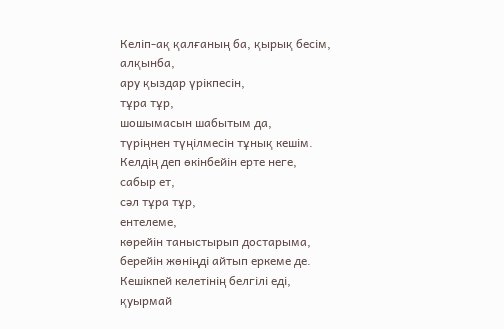Келіп-ақ қалғаның ба, қырық бесім,
алқынба,
ару қыздар үрікпесін,
тұра тұр,
шошымасын шабытым да,
түріңнен түңілмесін тұнық кешім.
Келдің деп өкінбейін ерте неге,
сабыр ет,
сәл тұра тұр,
ентелеме,
көрейін таныстырып достарыма,
берейін жөніңді айтып еркеме де.
Кешікпей келетінің белгілі еді,
қуырмай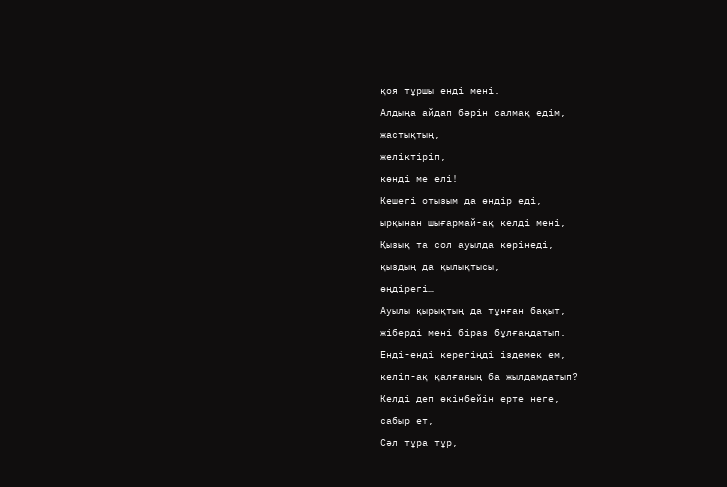қоя тұршы енді мені.
Алдыңа айдап бәрін салмақ едім,
жастықтың,
желіктіріп,
көнді ме елі!
Кешегі отызым да өндір еді,
ырқынан шығармай-ақ келді мені,
Қызық та сол ауылда көрінеді,
қыздың да қылықтысы,
өңдірегі…
Ауылы қырықтың да тұнған бақыт,
жіберді мені біраз бұлғаңдатып.
Енді-енді керегіңді іздемек ем,
келіп-ақ қалғаның ба жылдамдатып?
Келді деп өкінбейін ерте неге,
сабыр ет,
Сәл тұра тұр,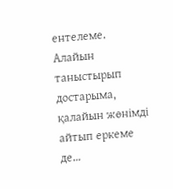ентелеме.
Алайын таныстырып достарыма,
қалайын жөнімді айтып еркеме де…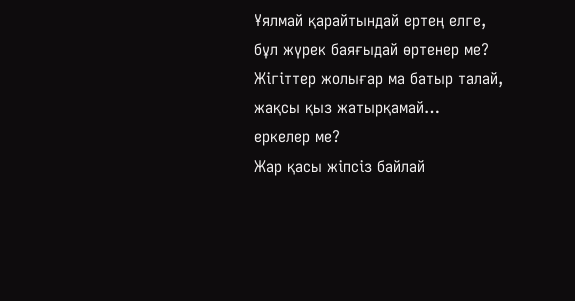Ұялмай қарайтындай ертең елге,
бұл жүрек баяғыдай өртенер ме?
Жігіттер жолығар ма батыр талай,
жақсы қыз жатырқамай…
еркелер ме?
Жар қасы жіпсіз байлай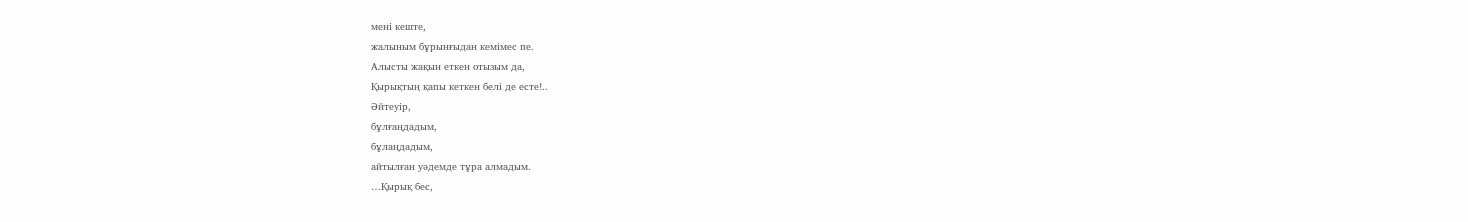мені кеште,
жалыным бұрынғыдан кемімес пе.
Алысты жақын еткен отызым да,
Қырықтың қапы кеткен белі де есте!..
Әйтеуір,
бұлғаңдадым,
бұлаңдадым,
айтылған уәдемде тұра алмадым.
…Қырық бес,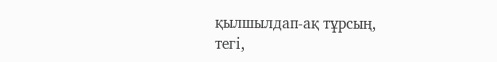қылшылдап-ақ тұрсың,
тегі,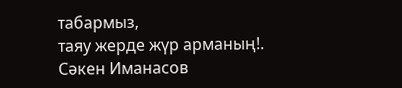табармыз,
таяу жерде жүр арманың!.
Сәкен Иманасов